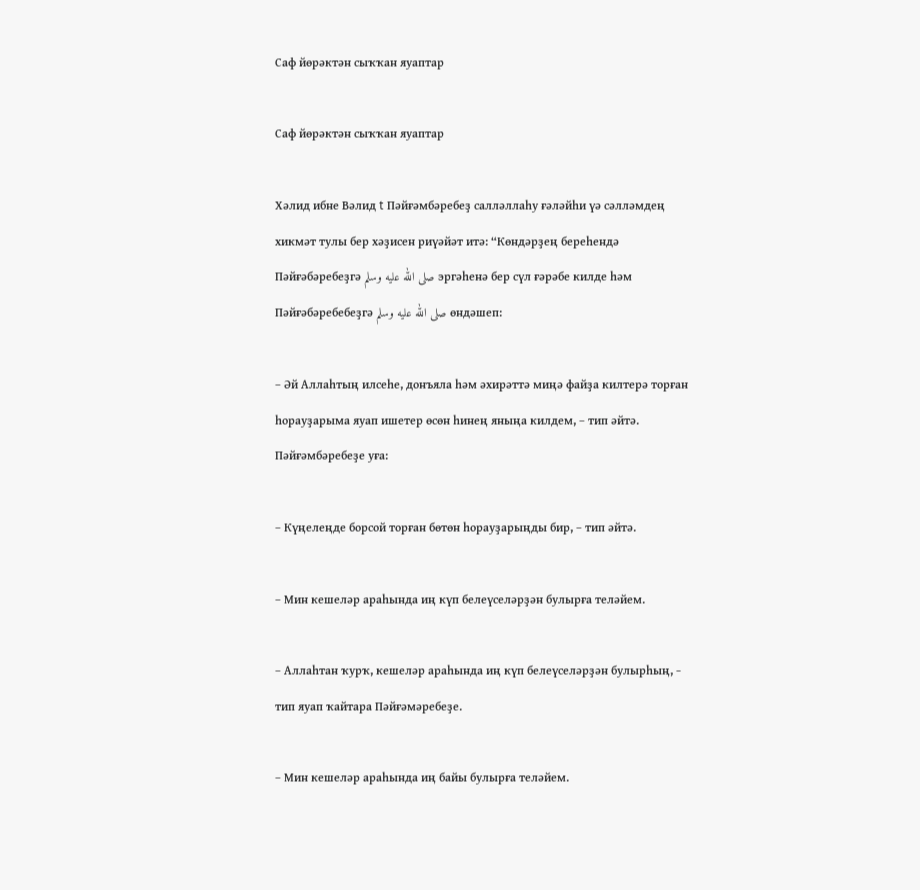Саф йөрәктән сыҡҡан яуаптар

Саф йөрәктән сыҡҡан яуаптар

Хәлид ибне Вәлид t Пәйғәмбәребеҙ салләллаһу ғәләйһи үә сәлләмдең хикмәт тулы бер хәҙисен риүәйәт итә: “Көндәрҙең береһендә Пәйғәбәребеҙгә صلى الله عليه وسلم эргәһенә бер сүл ғәрәбе килде һәм Пәйғәбәребебеҙгә صلى الله عليه وسلم өндәшеп:

– Әй Аллаһтың илсеһе, донъяла һәм әхирәттә миңә файҙа килтерә торған һорауҙарыма яуап ишетер өсөн һинең яныңа килдем, – тип әйтә. Пәйғәмбәребеҙe уға:

– Күңелеңде борсой торған бөтөн һорауҙарыңды бир, – тип әйтә.

– Мин кешеләр араһында иң күп белеүселәрҙән булырға теләйем.

– Аллаһтан ҡурҡ, кешеләр араһында иң күп белеүселәрҙән булырһың, − тип яуап ҡайтара Пәйғәмәребеҙe.

– Мин кешеләр араһында иң байы булырға теләйем.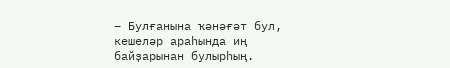– Булғанына ҡәнәғәт бул, кешеләр араһында иң байҙарынан булырһың.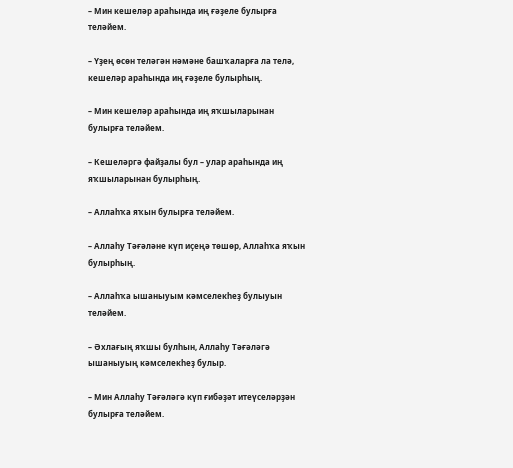– Мин кешеләр араһында иң ғәҙеле булырға теләйем.

– Үҙең өсөн теләгән нәмәне башҡаларға ла телә, кешеләр араһында иң ғәҙеле булырһың.

– Мин кешеләр араһында иң яҡшыларынан булырға теләйем.

– Кешеләргә файҙалы бул – улар араһында иң яҡшыларынан булырһың.

– Аллаһҡа яҡын булырға теләйем.

– Аллаһу Тәғәләне күп иҫеңә төшөр, Аллаһҡа яҡын булырһың.

– Аллаһҡа ышаныуым кәмселекһеҙ булыуын теләйем.

– Әхлағың яҡшы булһын, Аллаһу Тәғәләгә ышаныуың кәмселекһеҙ булыр.

– Мин Аллаһу Тәғәләгә күп ғибәҙәт итеүселәрҙән булырға теләйем.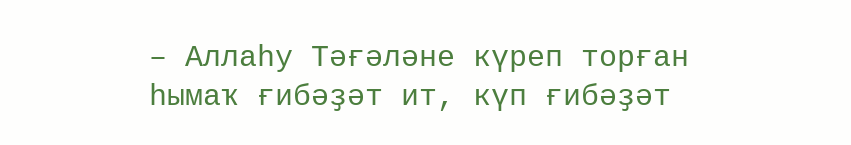– Аллаһу Тәғәләне күреп торған һымаҡ ғибәҙәт ит, күп ғибәҙәт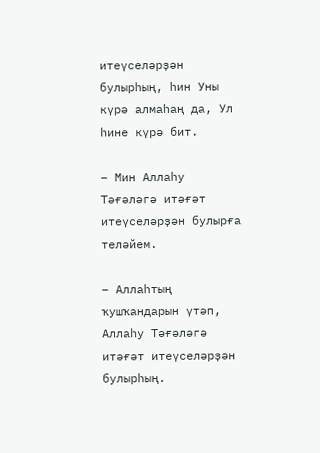итеүселәрҙән булырһың, һин Уны күрә алмаһаң да, Ул һине күрә бит.

– Мин Аллаһу Тәғәләгә итәғәт итеүселәрҙән булырға теләйем.

– Аллаһтың ҡушҡандарын үтәп, Аллаһу Тәғәләгә итәғәт итеүселәрҙән булырһың.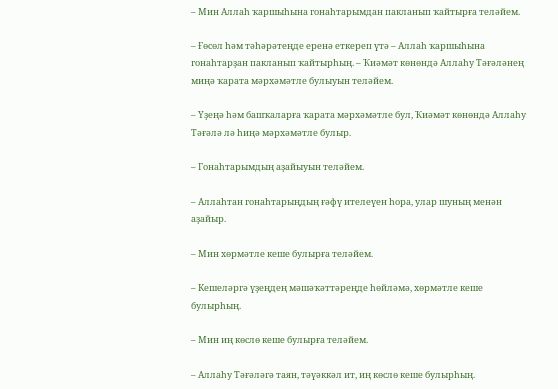– Мин Аллаһ ҡаршыһына гонаһтарымдан пакланып ҡайтырға теләйем.

– Ғөсөл һәм тәһәрәтеңде еренә еткереп үтә – Аллаһ ҡаршыһына гонаһтарҙан пакланып ҡайтырһың. – Ҡиәмәт көнөндә Аллаһу Тәғәләнең миңә ҡарата мәрхәмәтле булыуын теләйем.

– Үҙеңә һәм башҡаларға ҡарата мәрхәмәтле бул, Ҡиәмәт көнөндә Аллаһу Тәғәлә лә һиңә мәрхәмәтле булыр.

– Гонаһтарымдың аҙайыуын теләйем.

– Аллаһтан гонаһтарыңдың ғәфү ителеүен һора, улар шуның менән аҙайыр.

– Мин хөрмәтле кеше булырға теләйем.

– Кешеләргә үҙеңдең мәшәҡәттәреңде һөйләмә, хөрмәтле кеше булырһың.

– Мин иң көслө кеше булырға теләйем.

– Аллаһу Тәғәләгә таян, тәүәккәл ит, иң көслө кеше булырһың.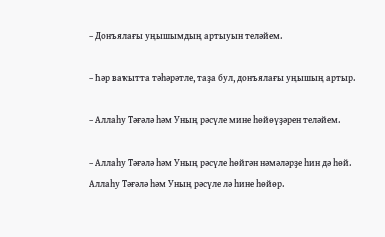– Донъялағы уңышымдың артыуын теләйем.

– Һәр ваҡытта тәһәрәтле, таҙа бул, донъялағы уңышың артыр.

– Аллаһу Тәғәлә һәм Уның рәсүле мине һөйөүҙәрен теләйем.

– Аллаһу Тәғәлә һәм Уның рәсүле һөйгән нәмәләрҙе һин дә һөй. Аллаһу Тәғәлә һәм Уның рәсүле лә һине һөйөр.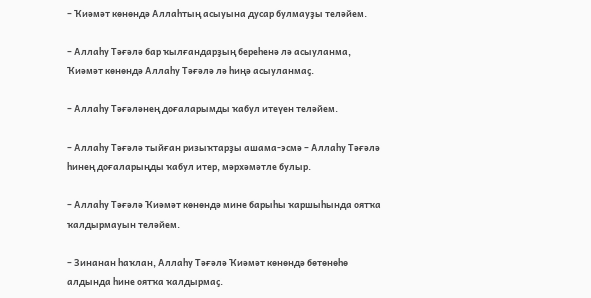– Ҡиәмәт көнөндә Аллаһтың асыуына дусар булмауҙы теләйем.

– Аллаһу Тәғәлә бар ҡылғандарҙың береһенә лә асыуланма, Ҡиәмәт көнөндә Аллаһу Тәғәлә лә һиңә асыуланмаҫ.

– Аллаһу Тәғәләнең доғаларымды ҡабул итеүен теләйем.

– Аллаһу Тәғәлә тыйған ризыҡтарҙы ашама-эсмә – Аллаһу Тәғәлә һинең доғаларыңды ҡабул итер, мәрхәмәтле булыр.

– Аллаһу Тәғәлә Ҡиәмәт көнөндә мине барыһы ҡаршыһында оятҡа ҡалдырмауын теләйем.

– Зинанан һаҡлан, Аллаһу Тәғәлә Ҡиәмәт көнөндә бөтөнөһө алдында һине оятҡа ҡалдырмаҫ.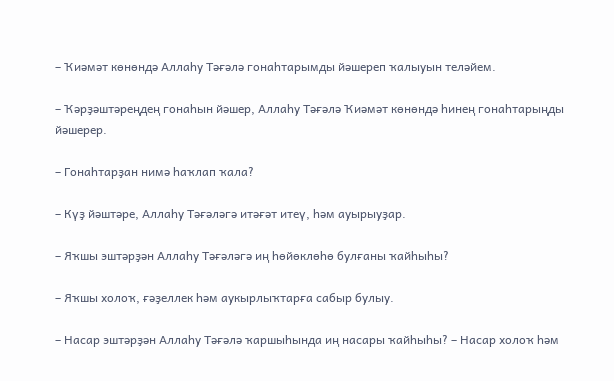– Ҡиәмәт көнөндә Аллаһу Тәғәлә гонаһтарымды йәшереп ҡалыуын теләйем.

– Ҡәрҙәштәреңдең гонаһын йәшер, Аллаһу Тәғәлә Ҡиәмәт көнөндә һинең гонаһтарыңды йәшерер.

– Гонаһтарҙан нимә һаҡлап ҡала?

– Күҙ йәштәре, Аллаһу Тәғәләгә итәғәт итеү, һәм ауырыуҙар.

– Яҡшы эштәрҙән Аллаһу Тәғәләгә иң һөйөклөһө булғаны ҡайһыһы?

– Яҡшы холоҡ, ғәҙеллек һәм аукырлыҡтарға сабыр булыу.

– Насар эштәрҙән Аллаһу Тәғәлә ҡаршыһында иң насары ҡайһыһы? – Насар холоҡ һәм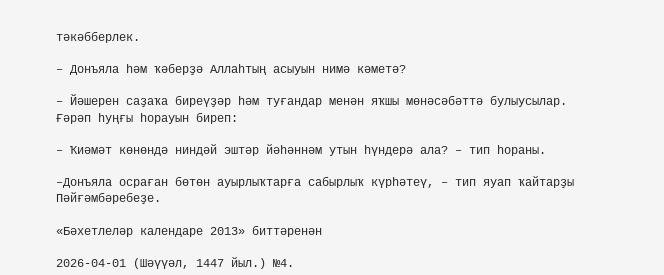тәкәбберлек.

– Донъяла һәм ҡәберҙә Аллаһтың асыуын нимә кәметә?

– Йәшерен саҙаҡа биреүҙәр һәм туғандар менән яҡшы мөнәсәбәттә булыусылар. Ғәрәп һуңғы һорауын биреп:

– Ҡиәмәт көнөндә ниндәй эштәр йәһәннәм утын һүндерә ала? – тип һораны.

–Донъяла осраған бөтөн ауырлыҡтарға сабырлыҡ күрһәтеү, – тип яуап ҡайтарҙы Пәйғәмбәребеҙe.

«Бәхетлеләр календаре 2013» биттәренән

2026-04-01 (Шәүүәл, 1447 йыл.) №4.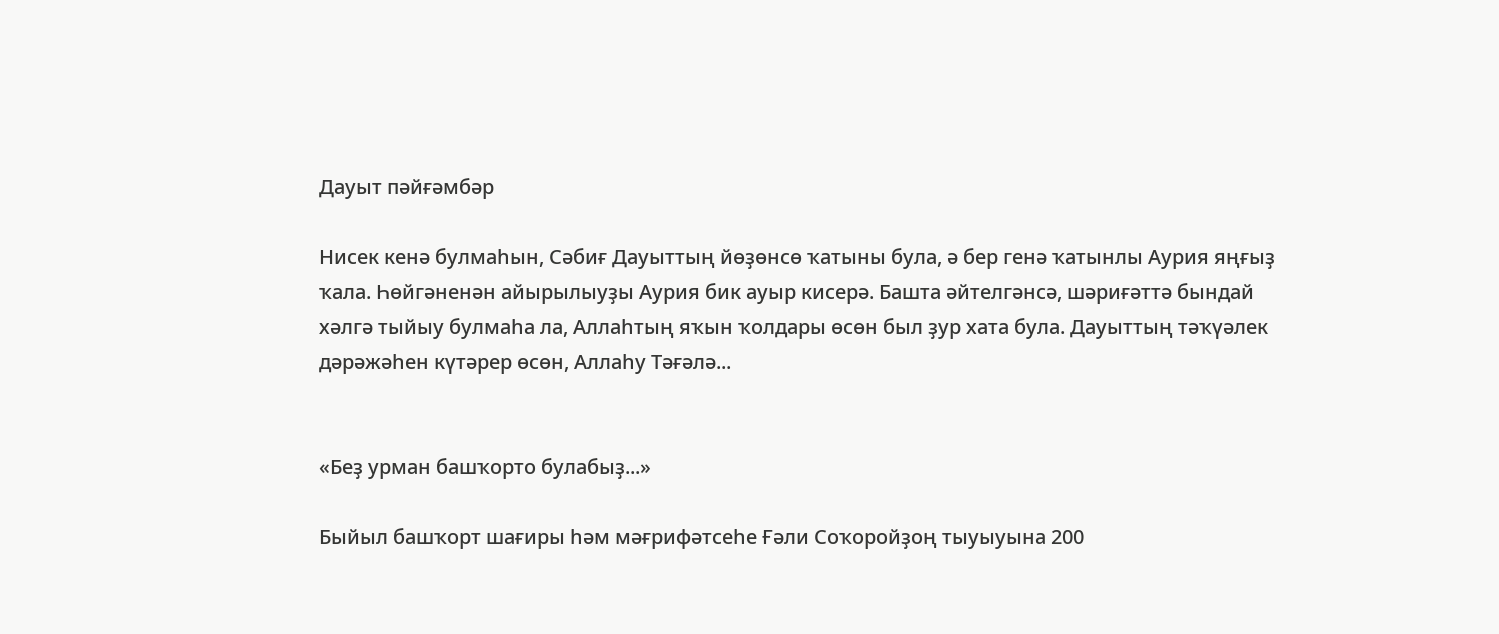Дауыт пәйғәмбәр

Нисек кенә булмаһын, Сәбиғ Дауыттың йөҙөнсө ҡатыны була, ә бер генә ҡатынлы Аурия яңғыҙ ҡала. Һөйгәненән айырылыуҙы Аурия бик ауыр кисерә. Башта әйтелгәнсә, шәриғәттә бындай хәлгә тыйыу булмаһа ла, Аллаһтың яҡын ҡолдары өсөн был ҙур хата була. Дауыттың тәҡүәлек дәрәжәһен күтәрер өсөн, Аллаһу Тәғәлә...


«Беҙ урман башҡорто булабыҙ...»

Быйыл башҡорт шағиры һәм мәғрифәтсеһе Ғәли Соҡоройҙоң тыуыуына 200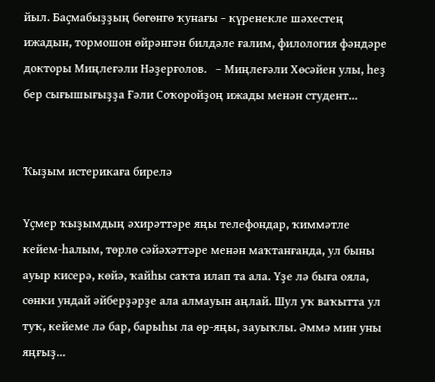йыл. Баҫмабыҙҙың бөгөнгө ҡунағы − күренекле шәхестең ижадын, тормошон өйрәнгән билдәле ғалим, филология фәндәре докторы Миңлеғәли Нәҙерғолов.   – Миңлеғәли Хөсәйен улы, һеҙ бер сығышығыҙҙа Ғәли Соҡоройҙоң ижады менән студент...


Ҡыҙым истерикаға бирелә

Үҫмер ҡыҙымдың әхирәттәре яңы телефондар, ҡиммәтле кейем-һалым, төрлө сәйәхәттәре менән маҡтанғанда, ул быны ауыр кисерә, көйә, ҡайһы саҡта илап та ала. Үҙе лә быға ояла, сөнки ундай әйберҙәрҙе ала алмауын аңлай. Шул уҡ ваҡытта ул туҡ, кейеме лә бар, барыһы ла өр-яңы, зауыҡлы. Әммә мин уны яңғыҙ...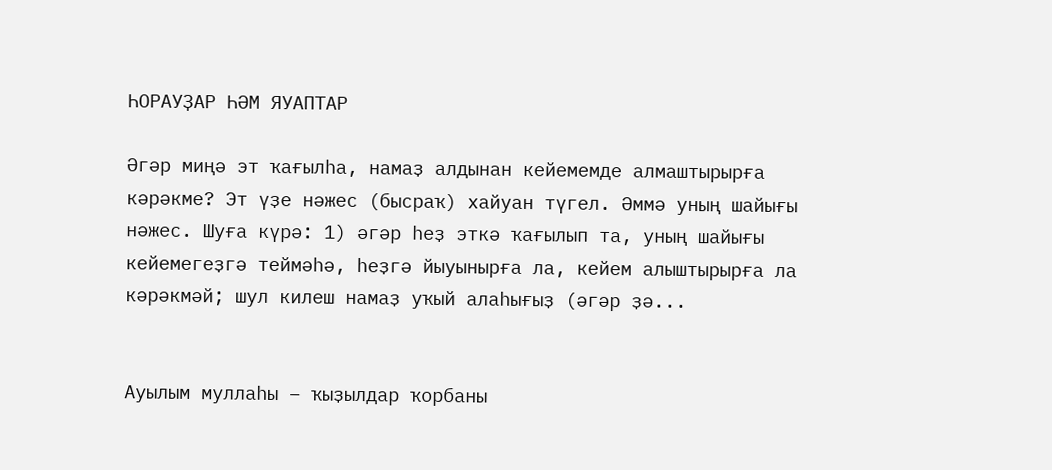ҺОРАУҘАР ҺӘМ ЯУАПТАР

Әгәр миңә эт ҡағылһа, намаҙ алдынан кейемемде алмаштырырға кәрәкме? Эт үҙе нәжес (бысраҡ) хайуан түгел. Әммә уның шайығы нәжес. Шуға күрә: 1) әгәр һеҙ эткә ҡағылып та, уның шайығы кейемегеҙгә теймәһә, һеҙгә йыуынырға ла, кейем алыштырырға ла кәрәкмәй; шул килеш намаҙ уҡый алаһығыҙ (әгәр ҙә...


Ауылым муллаһы – ҡыҙылдар ҡорбаны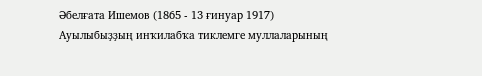Әбелғата Ишемов (1865 - 13 ғинуар 1917)     Ауылыбыҙҙың инҡилабҡа тиклемге муллаларының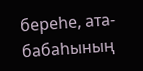береһе, ата- бабаһының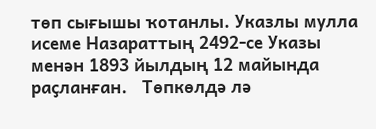төп сығышы ҡотанлы. Указлы мулла исеме Назараттың 2492-се Указы менән 1893 йылдың 12 майында раҫланған.   Төпкөлдә лә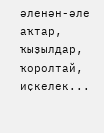әленән-әле аҡтар, ҡыҙылдар, ҡоролтай, иҫкелек...